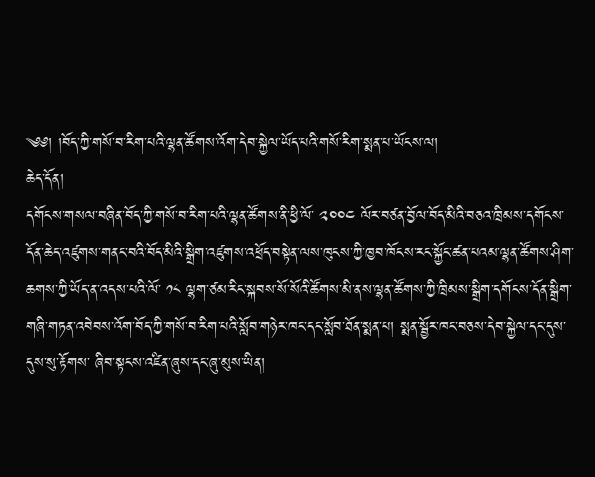༄༅། །བོད་ཀྱི་གསོ་བ་རིག་པའི་ལྷན་ཚོགས་འོག་དེབ་སྐྱེལ་ཡོད་པའི་གསོ་རིག་སྨན་པ་ཡོངས་ལ།
ཆེད་དོན།
དགོངས་གསལ་བཞིན་བོད་ཀྱི་གསོ་བ་རིག་པའི་ལྷན་ཚོགས་ནི་ཕྱི་ལོ་ ༢༠༠༤ ལོར་བཙན་བྱོལ་བོད་མིའི་བཅའ་ཁྲིམས་དགོངས་དོན་ཆེད་འཛུགས་གནང་བའི་བོད་མིའི་སྒྲིག་འཛུགས་འཕྲོད་བསྟེན་ལས་ཁུངས་ཀྱི་ཁྱབ་ཁོངས་རང་སྐྱོང་ཚན་པའམ་ལྷན་ཚོགས་ཤིག་ཆགས་ཀྱི་ཡོད་ན་འདས་པའི་ལོ་ ༡༨ ལྷག་ཙམ་རིང་སྐབས་སོ་སོའི་ཚོགས་མི་ནས་ལྷན་ཚོགས་ཀྱི་ཁྲིམས་སྒྲིག་དགོངས་དོན་སྒྲིག་གཞི་གཏན་འབེབས་འོག་བོད་ཀྱི་གསོ་བ་རིག་པའི་སློབ་གཉེར་ཁང་དང་སློབ་ཐོན་སྨན་པ། སྨན་སྦྱོར་ཁང་བཅས་དེབ་སྐྱེལ་དང་དུས་དུས་སུ་རྟོགས་ ཞིབ་སྟངས་འཛིན་ཞུས་དང་ཞུ་མུས་ཡིན།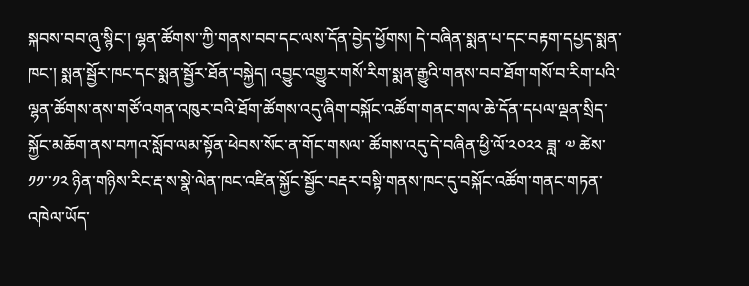སྐབས་བབ་ཞུ་སྙིང་། ལྷན་ཚོགས་་ཀྱི་གནས་བབ་དང་ལས་དོན་བྱེད་ཕྱོགས། དེ་བཞིན་སྨན་པ་དང་བརྟག་དཔྱད་སྨན་ཁང་། སྨན་སྦྱོར་ཁང་དང་སྨན་སྦྱོར་ཐོན་བསྐྱེད། འབྱུང་འགྱུར་གསོ་རིག་སྨན་རྒྱུའི་གནས་བབ་ཐོག་གསོ་བ་རིག་པའི་ལྷན་ཚོགས་ནས་གཙོ་འགན་འཁུར་བའི་ཐོག་ཚོགས་འདུ་ཞིག་བསྐོང་འཚོག་གནང་གལ་ཆེ་དོན་དཔལ་ལྡན་སྲིད་སྐྱོང་མཆོག་ནས་བཀའ་སློབ་ལམ་སྟོན་ཕེབས་སོང་ན་གོང་གསལ་ ཚོགས་འདུ་དེ་བཞིན་ཕྱི་ལོ་༢༠༢༢ ཟླ་ ༧ ཚེས་ ༡༡་་༡༢ ཉིན་གཉིས་རིང་རྡ་ས་སྣེ་ལེན་ཁང་འཛིན་སྐྱོང་སྦྱོང་བརྡར་བསྟི་གནས་ཁང་དུ་བསྐོང་འཚོག་གནང་གཏན་འཁེལ་ཡོད་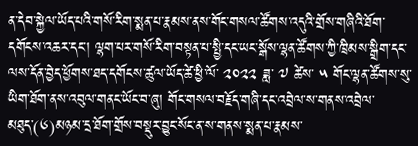ན་དེབ་སྐྱེལ་ཡོད་པའི་གསོ་རིག་སྨན་པ་རྣམས་ནས་གོང་གསལ་ཚོགས་འདུའི་གྲོས་གཞིའི་ཐོག་དགོངས་འཆར་དང་། ལྷག་པར་གསོ་རིག་བསྟན་པ་སྤྱི་དང་ཡང་སྒོས་ལྷན་ཚོགས་ཀྱི་ཁྲིམས་སྒྲིག་དང་ལས་དོན་བྱེད་ཕྱོགས་ཐད་དགོངས་ཚུལ་ཡོད་ཚེ་ཕྱི་ལོ་ ༢༠༢༢ ཟླ་ ༧ ཚེས་ ༥ གོང་ལྷན་ཚོགས་སུ་ཡིག་ཐོག་ནས་འབུལ་གནང་ཡོང་བ་ཞུ། གོང་གསལ་བརྗོད་གཞི་དང་འབྲེལ་ས་གནས་འབྲེལ་མཐུད་(༦)མཉམ་དྲ་ཐོག་གྲོས་བསྡུར་བྱུང་སོང་ན་ས་གནས་སྨན་པ་རྣམས་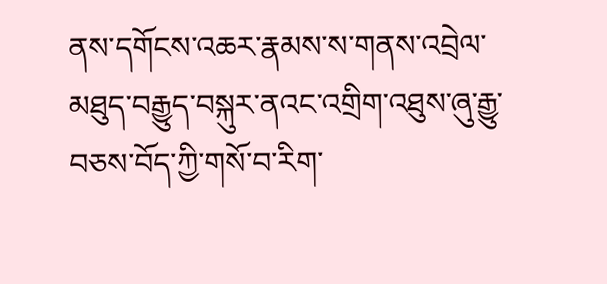ནས་དགོངས་འཆར་རྣམས་ས་གནས་འབྲེལ་མཐུད་བརྒྱུད་བསྐུར་ནའང་འགྲིག་འཐུས་ཞུ་རྒྱུ་བཅས་བོད་ཀྱི་གསོ་བ་རིག་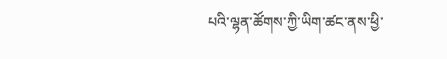པའི་ལྷན་ཚོགས་ཀྱི་ཡིག་ཚང་ནས་ཕྱི་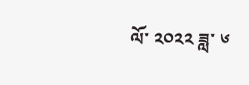ལོ་ ༢༠༢༢ ཟླ་ ༦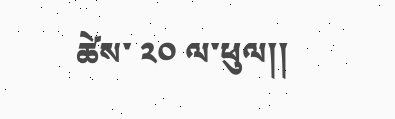ཚེས་ ༢༠ ལ་ཕུལ།།